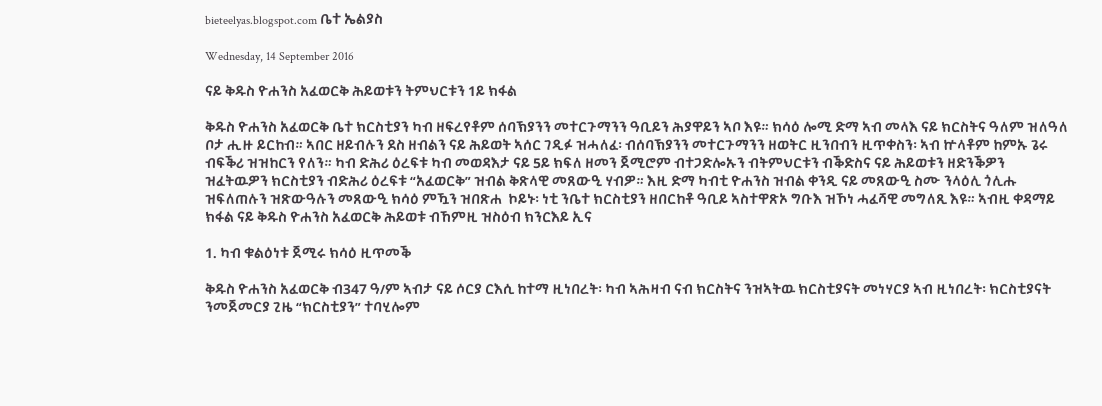bieteelyas.blogspot.com ቤተ ኤልያስ

Wednesday, 14 September 2016

ናይ ቅዱስ ዮሐንስ አፈወርቅ ሕይወቱን ትምህርቱን 1ይ ክፋል

ቅዱስ ዮሐንስ አፈወርቅ ቤተ ክርስቲያን ካብ ዘፍረየቶም ሰባኽያንን መተርጉማንን ዓቢይን ሕያዋይን ኣቦ እዩ። ክሳዕ ሎሚ ድማ ኣብ መላእ ናይ ክርስትና ዓለም ዝለዓለ ቦታ ሒዙ ይርከብ። ኣበር ዘይብሉን ደስ ዘብልን ናይ ሕይወት ኣሰር ገዲፉ ዝሓለፈ፡ ብሰባኽያንን መተርጉማንን ዘወትር ዚንበብን ዚጥቀስን፡ ኣብ ኵላቶም ከምኡ ጌሩ ብፍቕሪ ዝዝከርን የለን። ካብ ድሕሪ ዕረፍቱ ካብ መወዳእታ ናይ 5ይ ክፍለ ዘመን ጀሚሮም ብተጋድሎኡን ብትምህርቱን ብቕድስና ናይ ሕይወቱን ዘድንቕዎን ዝፈትዉዎን ክርስቲያን ብድሕሪ ዕረፍቱ “አፈወርቅ” ዝብል ቅጽላዊ መጸውዒ ሃብዎ። እዚ ድማ ካብቲ ዮሐንስ ዝብል ቀንዲ ናይ መጸውዒ ስሙ ንላዕሊ ጎሊሑ ዝፍለጠሉን ዝጽውዓሉን መጸውዒ ክሳዕ ምዃን ዝበጽሐ  ኮይኑ፡ ነቲ ንቤተ ክርስቲያን ዘበርከቶ ዓቢይ ኣስተዋጽኦ ግቡእ ዝኾነ ሓፈሻዊ መግለጺ እዩ። ኣብዚ ቀዳማይ ክፋል ናይ ቅዱስ ዮሐንስ አፈወርቅ ሕይወቱ ብኸምዚ ዝስዕብ ክንርእይ ኢና

1. ካብ ቁልዕነቱ ጀሚሩ ክሳዕ ዚጥመቕ

ቅዱስ ዮሐንስ አፈወርቅ ብ347 ዓ/ም ኣብታ ናይ ሶርያ ርእሲ ከተማ ዚነበረት፡ ካብ ኣሕዛብ ናብ ክርስትና ንዝኣትዉ ክርስቲያናት መነሃርያ ኣብ ዚነበረት፡ ክርስቲያናት ንመጀመርያ ጊዜ “ክርስቲያን” ተባሂሎም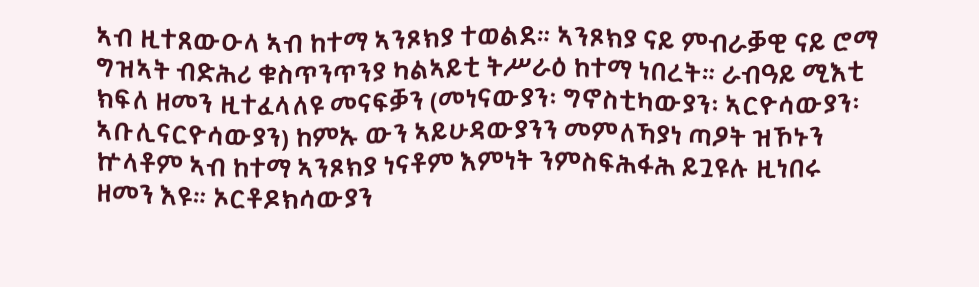ኣብ ዚተጸውዑላ ኣብ ከተማ ኣንጾክያ ተወልደ። ኣንጾክያ ናይ ምብራቓዊ ናይ ሮማ ግዝኣት ብድሕሪ ቁስጥንጥንያ ካልኣይቲ ትሥራዕ ከተማ ነበረት። ራብዓይ ሚእቲ ክፍለ ዘመን ዚተፈላለዩ መናፍቓን (መነናውያን፡ ግኖስቲካውያን፡ ኣርዮሳውያን፡ ኣቡሊናርዮሳውያን) ከምኡ ውን ኣይሁዳውያንን መምለኻያነ ጣዖት ዝኾኑን ኵላቶም ኣብ ከተማ ኣንጾክያ ነናቶም እምነት ንምስፍሕፋሕ ይጓዩሉ ዚነበሩ ዘመን እዩ። ኦርቶዶክሳውያን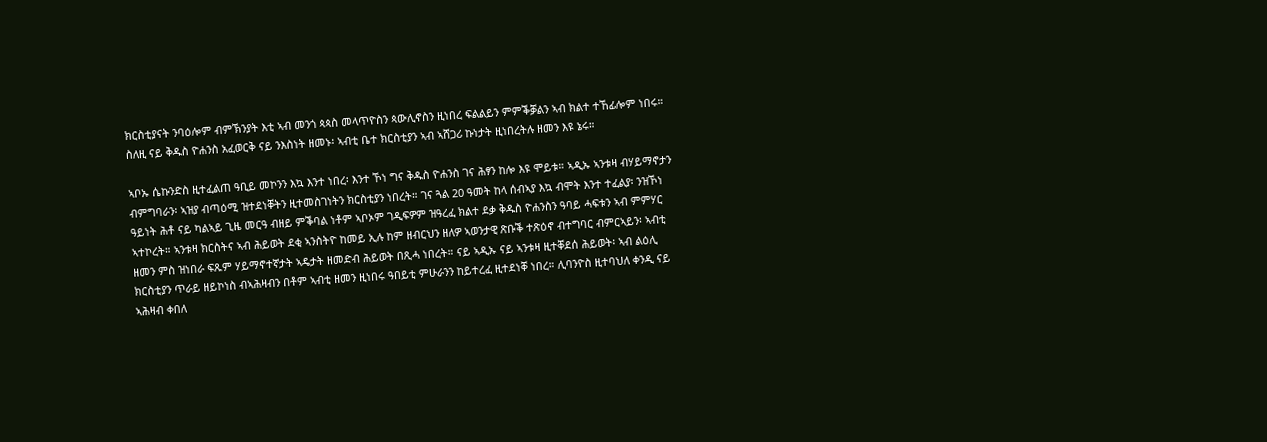ክርስቲያናት ንባዕሎም ብምኽንያት እቲ ኣብ መንጎ ጳጳስ መላጥዮስን ጳውሊኖስን ዚነበረ ፍልልይን ምምቕቓልን ኣብ ክልተ ተኸፊሎም ነበሩ። ስለዚ ናይ ቅዱስ ዮሐንስ አፈወርቅ ናይ ንእስነት ዘመኑ፡ ኣብቲ ቤተ ክርስቲያን ኣብ ኣሸጋሪ ኩነታት ዚነበረትሉ ዘመን እዩ ኔሩ።

ኣቦኡ ሴኩንድስ ዚተፈልጠ ዓቢይ መኮንን እኳ እንተ ነበረ፡ እንተ ኾነ ግና ቅዱስ ዮሐንስ ገና ሕፃን ከሎ እዩ ሞይቱ። ኣዲኡ ኣንቱዛ ብሃይማኖታን ብምግባራን፡ ኣዝያ ብጣዕሚ ዝተደነቐትን ዚተመስገነትን ክርስቲያን ነበረት። ገና ጓል 20 ዓመት ከላ ሰብኣያ እኳ ብሞት እንተ ተፈልያ፡ ንዝኾነ ዓይነት ሕቶ ናይ ካልኣይ ጊዜ መርዓ ብዘይ ምቕባል ነቶም ኣቦኦም ገዲፍዎም ዝዓረፈ ክልተ ደቃ ቅዱስ ዮሐንስን ዓባይ ሓፍቱን ኣብ ምምሃር ኣተኮረት። ኣንቱዛ ክርስትና ኣብ ሕይወት ደቂ ኣንስትዮ ከመይ ኢሉ ከም ዘብርህን ዘለዎ ኣወንታዊ ጽቡቕ ተጽዕኖ ብተግባር ብምርኣይን፡ ኣብቲ ዘመን ምስ ዝነበራ ፍጹም ሃይማኖተኛታት ኣዴታት ዘመድብ ሕይወት በጺሓ ነበረት። ናይ ኣዲኡ ናይ ኣንቱዛ ዚተቐደሰ ሕይወት፡ ኣብ ልዕሊ ክርስቲያን ጥራይ ዘይኮነስ ብኣሕዛብን በቶም ኣብቲ ዘመን ዚነበሩ ዓበይቲ ምሁራንን ከይተረፈ ዚተደነቐ ነበረ። ሊባንዮስ ዚተባህለ ቀንዲ ናይ ኣሕዛብ ቀበለ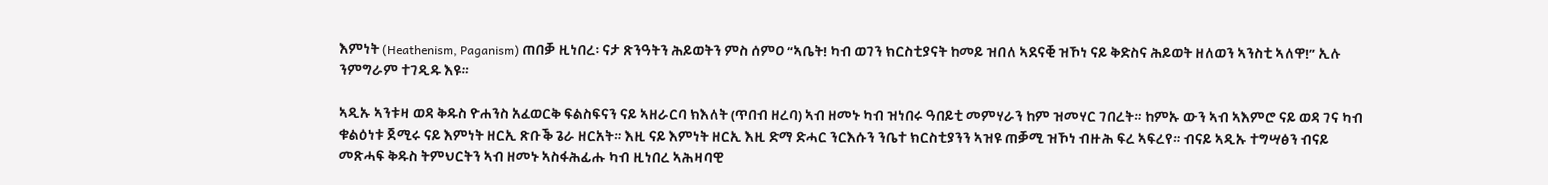እምነት (Heathenism, Paganism) ጠበቓ ዚነበረ፡ ናታ ጽንዓትን ሕይወትን ምስ ሰምዐ “ኣቤት! ካብ ወገን ክርስቲያናት ከመይ ዝበለ ኣደናቒ ዝኾነ ናይ ቅድስና ሕይወት ዘለወን ኣንስቲ ኣለዋ!” ኢሉ ንምግራም ተገዲዱ እዩ።

ኣዲኡ ኣንቱዛ ወዳ ቅዱስ ዮሐንስ አፈወርቅ ፍልስፍናን ናይ ኣዘራርባ ክእለት (ጥበብ ዘረባ) ኣብ ዘመኑ ካብ ዝነበሩ ዓበይቲ መምሃራን ከም ዝመሃር ገበረት። ከምኡ ውን ኣብ ኣእምሮ ናይ ወዳ ገና ካብ ቁልዕነቱ ጀሚሩ ናይ እምነት ዘርኢ ጽቡቕ ጌራ ዘርአት። እዚ ናይ እምነት ዘርኢ እዚ ድማ ድሓር ንርእሱን ንቤተ ክርስቲያንን ኣዝዩ ጠቓሚ ዝኾነ ብዙሕ ፍረ ኣፍረየ። ብናይ ኣዲኡ ተግሣፅን ብናይ መጽሓፍ ቅዱስ ትምህርትን ኣብ ዘመኑ ኣስፋሕፊሑ ካብ ዚነበረ ኣሕዛባዊ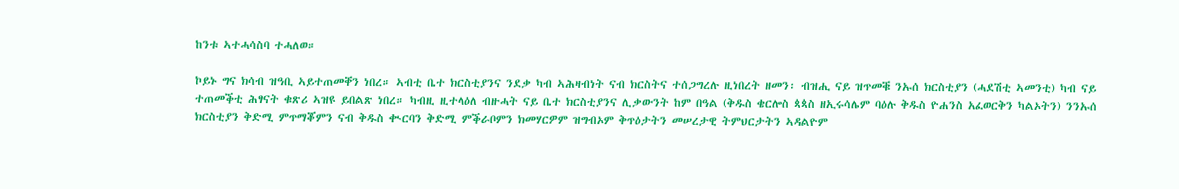ከንቱ ኣተሓሳስባ ተሓለወ።

ኮይኑ ግና ክሳብ ዝዓቢ ኣይተጠመቐን ነበረ። ኣብቲ ቤተ ክርስቲያንና ንደቃ ካብ ኣሕዛብነት ናብ ክርስትና ተሰጋግረሉ ዚነበረት ዘመን፡ ብዝሒ ናይ ዝጥመቑ ንኡሰ ክርስቲያን (ሓደሽቲ ኣመንቲ) ካብ ናይ ተጠመቕቲ ሕፃናት ቁጽሪ ኣዝዩ ይበልጽ ነበረ። ካብዚ ዚተላዕለ ብዙሓት ናይ ቤተ ክርስቲያንና ሊቃውንት ከም በዓል (ቅዱስ ቄርሎስ ጳጳስ ዘኢሩሳሌም ባዕሉ ቅዱስ ዮሐንስ አፈወርቅን ካልኦትን) ንንኡሰ ክርስቲያን ቅድሚ ምጥማቖምን ናብ ቅዱስ ቊርባን ቅድሚ ምቕራቦምን ክመሃርዎም ዝግብኦም ቅጥዕታትን መሠረታዊ ትምህርታትን ኣዳልዮም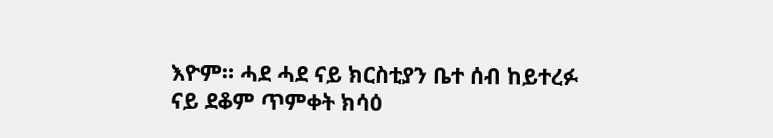እዮም። ሓደ ሓደ ናይ ክርስቲያን ቤተ ሰብ ከይተረፉ ናይ ደቆም ጥምቀት ክሳዕ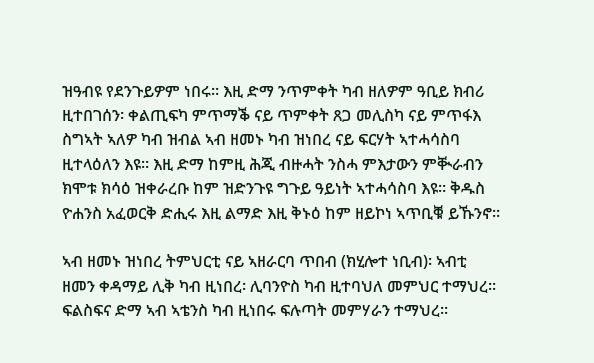ዝዓብዩ የደንጉይዎም ነበሩ። እዚ ድማ ንጥምቀት ካብ ዘለዎም ዓቢይ ክብሪ ዚተበገሰን፡ ቀልጢፍካ ምጥማቕ ናይ ጥምቀት ጸጋ መሊስካ ናይ ምጥፋእ ስግኣት ኣለዎ ካብ ዝብል ኣብ ዘመኑ ካብ ዝነበረ ናይ ፍርሃት ኣተሓሳስባ ዚተላዕለን እዩ። እዚ ድማ ከምዚ ሕጂ ብዙሓት ንስሓ ምእታውን ምቚራብን ክሞቱ ክሳዕ ዝቀራረቡ ከም ዝድንጉዩ ግጉይ ዓይነት ኣተሓሳስባ እዩ። ቅዱስ ዮሐንስ አፈወርቅ ድሒሩ እዚ ልማድ እዚ ቅኑዕ ከም ዘይኮነ ኣጥቢቑ ይኹንኖ።

ኣብ ዘመኑ ዝነበረ ትምህርቲ ናይ ኣዘራርባ ጥበብ (ክሂሎተ ነቢብ)፡ ኣብቲ ዘመን ቀዳማይ ሊቅ ካብ ዚነበረ፡ ሊባንዮስ ካብ ዚተባህለ መምህር ተማህረ። ፍልስፍና ድማ ኣብ ኣቴንስ ካብ ዚነበሩ ፍሉጣት መምሃራን ተማህረ።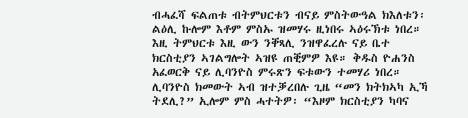ብሓፈሻ ፍልጠቱ ብትምህርቱን ብናይ ምስትውዓል ክእለቱን፡ ልዕሊ ኩሎም እቶም ምስኡ ዝመሃሩ ዚነበሩ ኣዕሩኽቱ ነበረ። እዚ ትምህርቱ እዚ ውን ንቐጻሊ ንዝዋፈረሉ ናይ ቤተ ክርስቲያን ኣገልግሎት ኣዝዩ ጠቒምዎ እዩ። ቅዱስ ዮሐንስ አፈወርቅ ናይ ሊባንዮስ ምሩጽን ፍቱውን ተመሃሪ ነበረ። ሊባንዮስ ክመውት ኣብ ዝተቓረበሉ ጊዜ “መን ክትክኣካ ኢኻ ትደሊ?” ኢሎም ምስ ሓተትዎ፡ “እዞም ክርስቲያን ካባና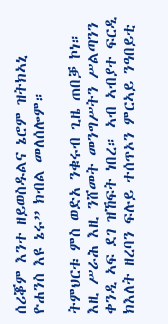ሰሪቖም እንተ ዘይወስዱልና ኔሮም ዝትክኣኒ ዮሐንስ እዩ ኔሩ” ክብል መለሰሎም።

ትምህርቱ ምስ ወድአ ንቁሩብ ጊዜ ጠበቓ ኮነ። እዚ ሥራሕ እዚ ንሸመት መንግሥትን ሥልጣንን ቀንዲ ኣፍ ደገ ዝኸፍት ነበረ። ኣብ ኣብያተ ፍርዲ ክእለት ዘረባን ፍሉይ ተሰጥኦን ምርኣይ ንዓበይቲ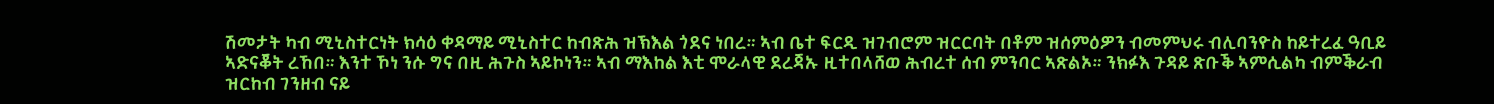ሽመታት ካብ ሚኒስተርነት ክሳዕ ቀዳማይ ሚኒስተር ከብጽሕ ዝኽእል ጎደና ነበረ። ኣብ ቤተ ፍርዲ ዝገብሮም ዝርርባት በቶም ዝሰምዕዎን ብመምህሩ ብሊባንዮስ ከይተረፈ ዓቢይ ኣድናቖት ረኸበ። እንተ ኾነ ንሱ ግና በዚ ሕጉስ ኣይኮነን። ኣብ ማእከል እቲ ሞራላዊ ደረጃኡ ዚተበላሸወ ሕብረተ ሰብ ምንባር ኣጽልኦ። ንክፉእ ጉዳይ ጽቡቕ ኣምሲልካ ብምቕራብ ዝርከብ ገንዘብ ናይ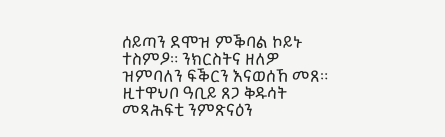ሰይጣን ደሞዝ ምቕባል ኮይኑ ተስምዖ። ንክርስትና ዘለዎ ዝምባለን ፍቕርን እናወሰኸ መጸ። ዚተዋህቦ ዓቢይ ጸጋ ቅዱሳት መጻሕፍቲ ንምጽናዕን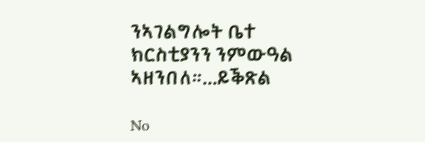ንኣገልግሎት ቤተ ክርስቲያንን ንምውዓል ኣዘንበለ።...ይቕጽል

No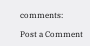comments:

Post a Comment